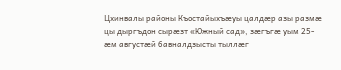Цхинвалы районы Къостайыхъæуы цалдæр азы размæ цы дыргъдон сырæзт «Южный сад», зæгъгæ уым 25-æм августæй бавналдзысты тыллæг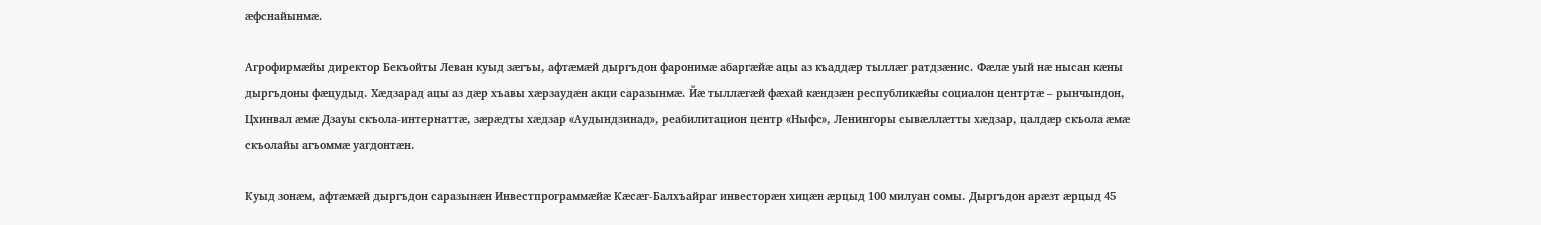æфснайынмæ.

Агрофирмæйы директор Бекъойты Леван куыд зæгъы, афтæмæй дыргъдон фаронимæ абаргæйæ ацы аз къаддæр тыллæг ратдзæнис. Фæлæ уый нæ нысан кæны дыргъдоны фæцудыд. Хæдзарад ацы аз дæр хъавы хæрзаудæн акци саразынмæ. Йæ тыллæгæй фæхай кæндзæн республикæйы социалон центртæ – рынчындон, Цхинвал æмæ Дзауы скъола-интернаттæ, зæрæдты хæдзар «Аудындзинад», реабилитацион центр «Ныфс», Ленингоры сывæллæтты хæдзар, цалдæр скъола æмæ скъолайы агъоммæ уагдонтæн.

Куыд зонæм, афтæмæй дыргъдон саразынæн Инвестпрограммæйæ Кæсæг-Балхъайраг инвесторæн хицæн æрцыд 100 милуан сомы. Дыргъдон арæзт æрцыд 45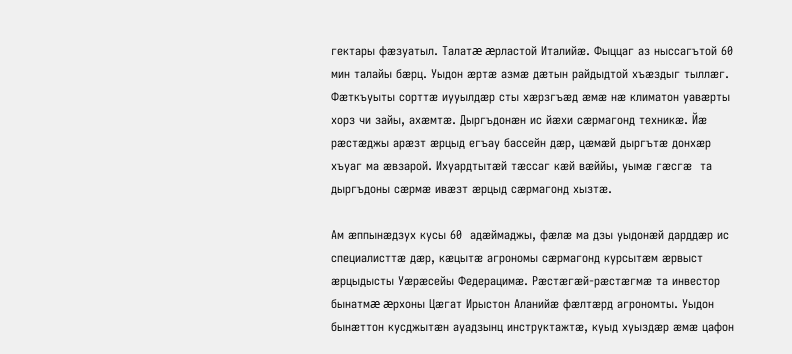гектары фæзуатыл. Талатæ æрластой Италийæ. Фыццаг аз ныссагътой 60 мин талайы бæрц. Уыдон æртæ азмæ дæтын райдыдтой хъæздыг тыллæг. Фæткъуыты сорттæ иууылдæр сты хæрзгъæд æмæ нæ климатон уавæрты хорз чи зайы, ахæмтæ. Дыргъдонæн ис йæхи сæрмагонд техникæ. Йæ рæстæджы арæзт æрцыд егъау бассейн дæр, цæмæй дыргътæ донхæр хъуаг ма æвзарой. Ихуардтытæй тæссаг кæй вæййы, уымæ гæсгæ  та дыргъдоны сæрмæ ивæзт æрцыд сæрмагонд хызтæ.

Ам æппынæдзух кусы 60  адæймаджы, фæлæ ма дзы уыдонæй дарддæр ис специалисттæ дæр, кæцытæ агрономы сæрмагонд курсытæм æрвыст æрцыдысты Уæрæсейы Федерацимæ. Рæстæгæй-рæстæгмæ та инвестор бынатмæ æрхоны Цæгат Ирыстон Аланийæ фæлтæрд агрономты. Уыдон бынæттон кусджытæн ауадзынц инструктажтæ, куыд хуыздæр æмæ цафон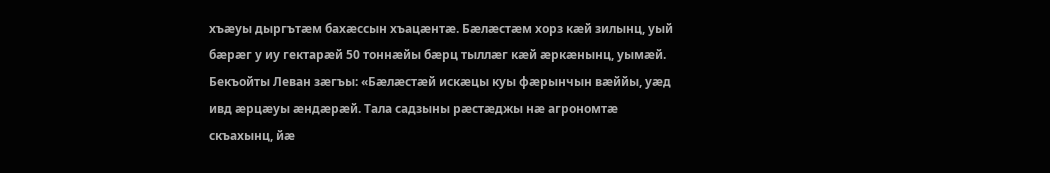хъæуы дыргътæм бахæссын хъацæнтæ. Бæлæстæм хорз кæй зилынц, уый бæрæг у иу гектарæй 50 тоннæйы бæрц тыллæг кæй æркæнынц, уымæй. Бекъойты Леван зæгъы: «Бæлæстæй искæцы куы фæрынчын вæййы, уæд ивд æрцæуы æндæрæй. Тала садзыны рæстæджы нæ агрономтæ скъахынц, йæ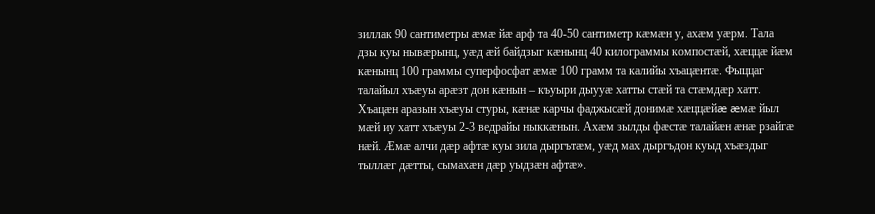зиллак 90 сантиметры æмæ йæ арф та 40-50 сантиметр кæмæн у, ахæм уæрм. Тала дзы куы нывæрынц, уæд æй байдзыг кæнынц 40 килограммы компостæй, хæццæ йæм кæнынц 100 граммы суперфосфат æмæ 100 грамм та калийы хъацæнтæ. Фыццаг талайыл хъæуы арæзт дон кæнын – къуыри дыууæ хатты стæй та стæмдæр хатт. Хъацæн аразын хъæуы стуры, кæнæ карчы фаджысæй донимæ хæццæйæ æмæ йыл мæй иу хатт хъæуы 2-3 ведрайы ныккæнын. Ахæм зылды фæcтæ талайæн æнæ рзайгæ нæй. Æмæ алчи дæр афтæ куы зила дыргътæм, уæд мах дыргъдон куыд хъæздыг тыллæг дæтты, сымахæн дæр уыдзæн афтæ».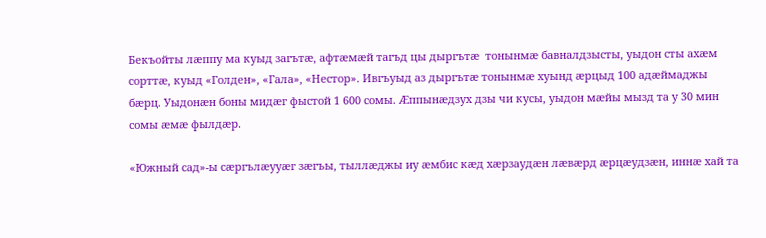Бекъойты лæппу ма куыд загътæ, афтæмæй тагъд цы дыргътæ  тонынмæ бавналдзысты, уыдон сты ахæм сорттæ, куыд «Голден», «Гала», «Нестор». Ивгъуыд аз дыргътæ тонынмæ хуынд æрцыд 100 адæймаджы бæрц. Уыдонæн боны мидæг фыстой 1 600 сомы. Æппынæдзух дзы чи кусы, уыдон мæйы мызд та у 30 мин сомы æмæ фылдæр.

«Южный сад»-ы сæргълæууæг зæгъы, тыллæджы иу æмбис кæд хæрзаудæн лæвæрд æрцæудзæн, иннæ хай та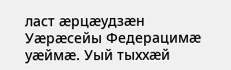ласт æрцæудзæн Уæрæсейы Федерацимæ уæймæ. Уый тыххæй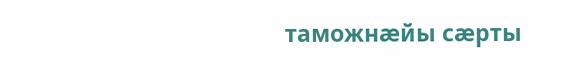таможнæйы сæрты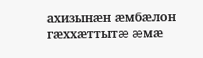ахизынæн æмбæлон гæххæттытæ æмæ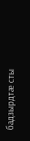бадзырдтæ сты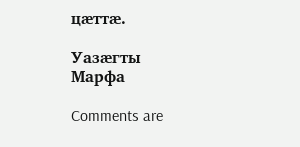цæттæ.

Уазæгты Марфа

Comments are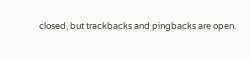closed, but trackbacks and pingbacks are open.